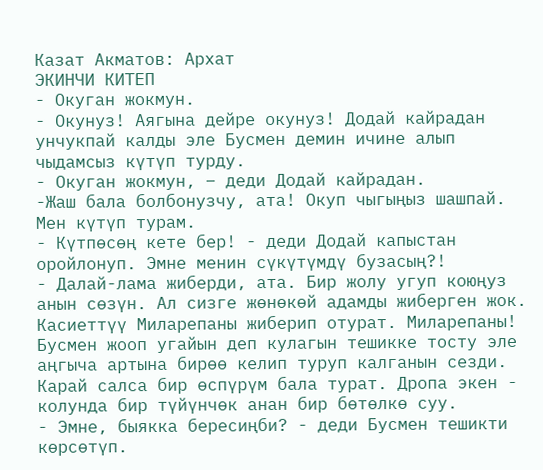Казат Акматов: Архат
ЭКИНЧИ КИТЕП
- Окуган жокмун.
- Окунуз! Аягына дейре окунуз! Додай кайрадан унчукпай калды эле Бусмен демин ичине алып чыдамсыз күтүп турду.
- Окуган жокмун, – деди Додай кайрадан.
-Жаш бала болбонузчу, ата! Окуп чыгыңыз шашпай. Мен күтүп турам.
- Күтпөсөң кете бер! - деди Додай капыстан оройлонуп. Эмне менин сүкүтүмдү бузасың?!
- Далай-лама жиберди, ата. Бир жолу угуп коюңуз анын сөзүн. Ал сизге жөнөкөй адамды жиберген жок. Касиеттүү Миларепаны жиберип отурат. Миларепаны!
Бусмен жооп угайын деп кулагын тешикке тосту эле аңгыча артына бирөө келип туруп калганын сезди. Карай салса бир өспүрүм бала турат. Дропа экен - колунда бир түйүнчөк анан бир бөтөлкө суу.
- Эмне, быякка бересиңби? - деди Бусмен тешикти көрсөтүп.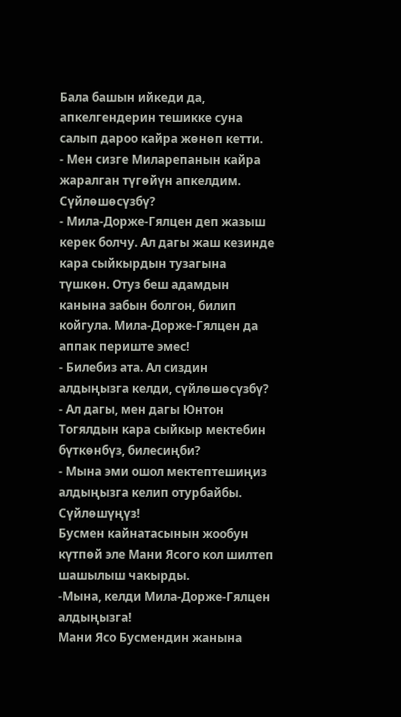Бала башын ийкеди да, апкелгендерин тешикке суна салып дароо кайра жөнөп кетти.
- Мен сизге Миларепанын кайра жаралган түгөйүн апкелдим. Сүйлөшөсүзбү?
- Мила-Дорже-Гялцен деп жазыш керек болчу. Ал дагы жаш кезинде кара сыйкырдын тузагына түшкөн. Отуз беш адамдын канына забын болгон, билип койгула. Мила-Дорже-Гялцен да аппак периште эмес!
- Билебиз ата. Ал сиздин алдыңызга келди, сүйлөшөсүзбү?
- Ал дагы, мен дагы Юнтон Тогялдын кара сыйкыр мектебин бүткөнбүз, билесиңби?
- Мына эми ошол мектептешиңиз алдыңызга келип отурбайбы. Сүйлөшүңүз!
Бусмен кайнатасынын жообун күтпөй эле Мани Ясого кол шилтеп шашылыш чакырды.
-Мына, келди Мила-Дорже-Гялцен алдыңызга!
Мани Ясо Бусмендин жанына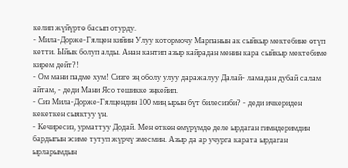келип жүйүртө басып отурду.
- Мила-Дорже-Гялцен кийин Улуу котормочу Марпанын ак сыйкыр мектебине өтүп кетти. Ыйык болуп алды. Анан кантип азыр кайрадан менин кара сыйкыр мектебиме кирем дейт?!
- Ом мани падме хум! Сизге эң оболу улуу даражалуу Далай- ламадан дубай салам айтам, - деди Мани Ясо тешикке эңкейип.
- Сиз Мила-Дорже-Гялцендин 100 миң ырын бүт билесизби? - деди ичкериден кекеткен сыяктуу үн.
- Кечиресиз, урматтуу Додай. Мен өткөн өмүрүмдө деле ырдаган гимндеримдин бардыгын эсиме тутуп жүрчү эмесмин. Азыр да ар учурга карата ырдаган ырларымдын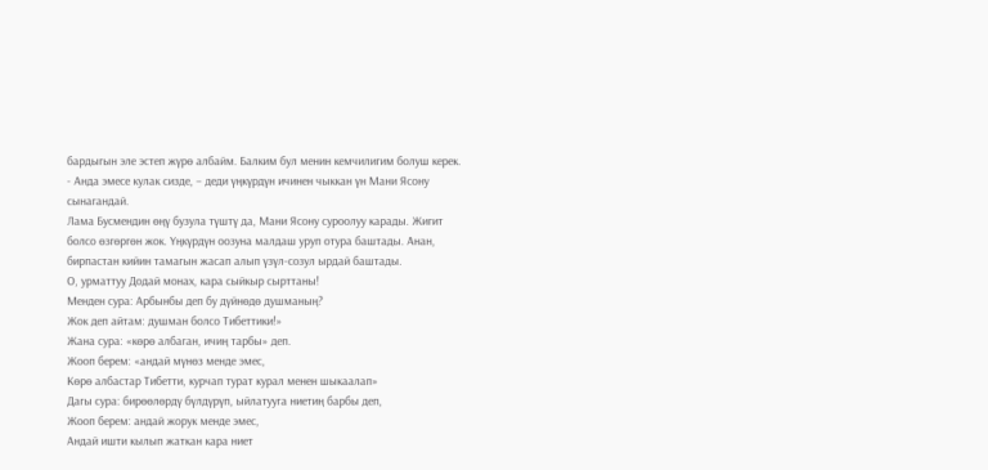бардыгын эле эстеп жүрө албайм. Балким бул менин кемчилигим болуш керек.
- Анда эмесе кулак сизде, – деди үңкүрдүн ичинен чыккан үн Мани Ясону сынагандай.
Лама Бусмендин өңү бузула түштү да, Мани Ясону суроолуу карады. Жигит болсо өзгөргөн жок. Үңкүрдүн оозуна малдаш уруп отура баштады. Анан, бирпастан кийин тамагын жасап алып үзүл-созул ырдай баштады.
О, урматтуу Додай монах, кара сыйкыр сырттаны!
Менден сура: Арбынбы деп бу дүйнөдө душманың?
Жок деп айтам: душман болсо Тибеттики!»
Жана сура: «көрө албаган, ичиң тарбы» деп.
Жооп берем: «андай мүнөз менде эмес,
Көрө албастар Тибетти, курчап турат курал менен шыкаалап»
Дагы сура: бирөөлөрдү бүлдүрүп, ыйлатууга ниетиң барбы деп,
Жооп берем: андай жорук менде эмес,
Андай ишти кылып жаткан кара ниет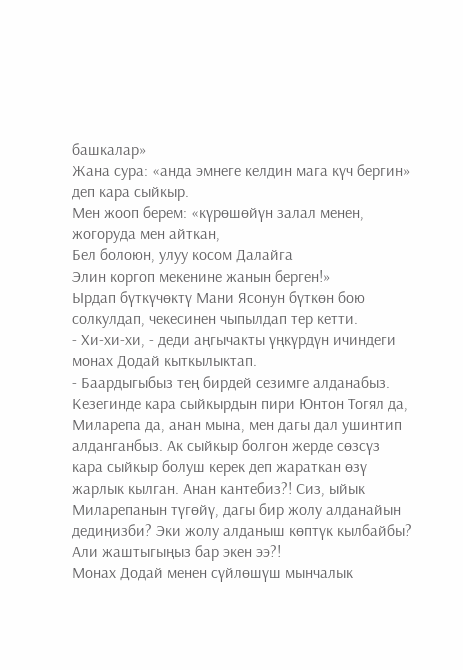башкалар»
Жана сура: «анда эмнеге келдин мага күч бергин» деп кара сыйкыр.
Мен жооп берем: «күрөшөйүн залал менен, жогоруда мен айткан,
Бел болоюн, улуу косом Далайга
Элин коргоп мекенине жанын берген!»
Ырдап бүткүчөктү Мани Ясонун бүткөн бою солкулдап, чекесинен чыпылдап тер кетти.
- Хи-хи-хи, - деди аңгычакты үңкүрдүн ичиндеги монах Додай кыткылыктап.
- Баардыгыбыз тең бирдей сезимге алданабыз. Кезегинде кара сыйкырдын пири Юнтон Тогял да, Миларепа да, анан мына, мен дагы дал ушинтип алданганбыз. Ак сыйкыр болгон жерде сөзсүз кара сыйкыр болуш керек деп жараткан өзү жарлык кылган. Анан кантебиз?! Сиз, ыйык Миларепанын түгөйү, дагы бир жолу алданайын дедиңизби? Эки жолу алданыш көптүк кылбайбы? Али жаштыгыңыз бар экен ээ?!
Монах Додай менен сүйлөшүш мынчалык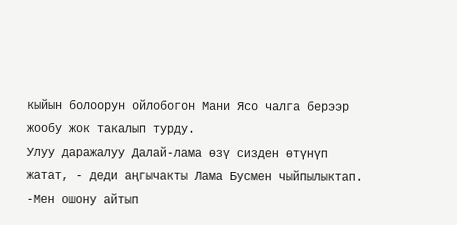кыйын болоорун ойлобогон Мани Ясо чалга берээр жообу жок такалып турду.
Улуу даражалуу Далай-лама өзү сизден өтүнүп жатат, - деди аңгычакты Лама Бусмен чыйпылыктап.
-Мен ошону айтып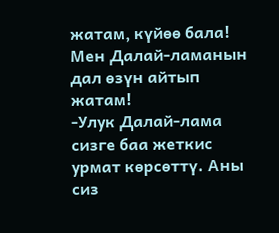жатам, күйөө бала! Мен Далай-ламанын дал өзүн айтып жатам!
-Улук Далай-лама сизге баа жеткис урмат көрсөттү. Аны сиз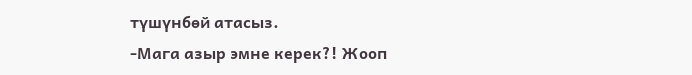түшүнбөй атасыз.
-Мага азыр эмне керек?! Жооп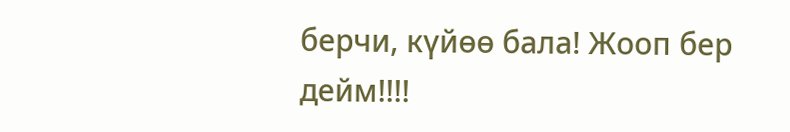берчи, күйөө бала! Жооп бер дейм!!!!